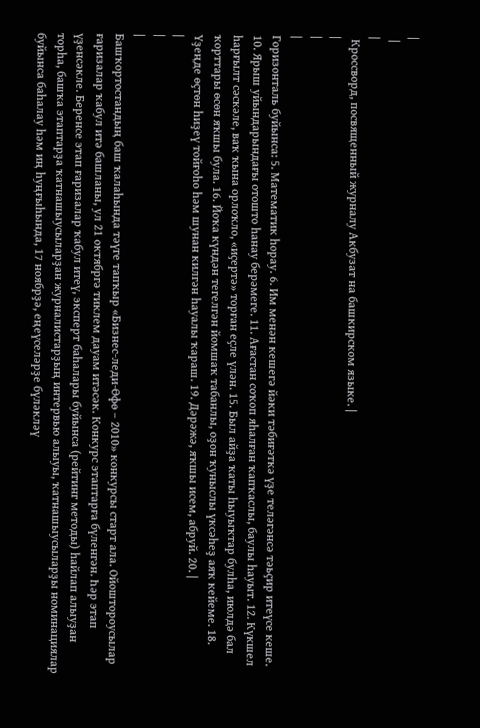|
 |
|
 Кроссворд, посвященный журналу Акбузат на башкирском языке. |
|
|
|
Горизонталь буйынса: 5. Математик һорау. 6. Им менән кешегә йәки тәбиғәткә үҙе теләгәнсә тәьҫир итеүсе кеше. 10. Ярыш уйындарындағы отошто һанау берәмеге. 11. Ағастан соҡоп яһалған ҡапҡаслы, баулы һауыт. 12. Күкшел һарғылт сәскәле, ваҡ ҡына орлоҡло, «иҫертә» торған еҫле үлән. 15. Был айҙа ҡаты hыуыҡтар булhа, июлдә бал ҡорттары өсөн яҡшы була. 16. Йоҡа күндән тегелгән йомшаҡ табанлы, оҙон ҡуныслы үксәһеҙ аяҡ кейеме. 18. Үҙеңде өҫтөн һиҙеү тойғоһо һәм шунан килгән һауалы ҡараш. 19. Дәрәжә, яҡшы исем, абруй. 20. |
|
|
|
Башҡортостандың баш ҡалаһында тәүге тапҡыр «Бизнес-леди-Өфө – 2010» конкурсы старт ала. Ойоштороусылар ғаризалар ҡабул итә башланы, ул 21 октябргә тиклем дауам итәсәк. Конкурс этаптарға бүленгән. Һәр этап үҙенсәкле. Беренсе этап ғаризалар ҡабул итеү, эксперт баһалары буйынса (рейтинг методы) һайлап алыуҙан торһа, башҡа этаптарҙа ҡатнашыусыларҙан журналистарҙың интервью алыуы, ҡатнашыусыларҙы номинациялар буйынса баһалау һәм иң һуңғыһында, 17 ноябрҙә, еңеүселәрҙе бүләкләү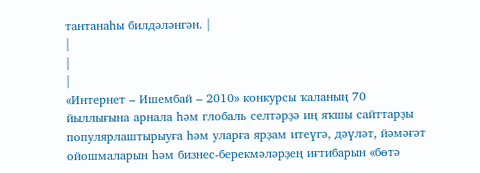тантанаһы билдәләнгән. |
|
|
|
«Интернет – Ишембай – 2010» конкурсы ҡаланың 70 йыллығына арнала һәм глобаль селтәрҙә иң яҡшы сайттарҙы популярлаштырыуға һәм уларға ярҙам итеүгә, дәүләт, йәмәғәт ойошмаларын һәм бизнес-берекмәләрҙең иғтибарын «бөтә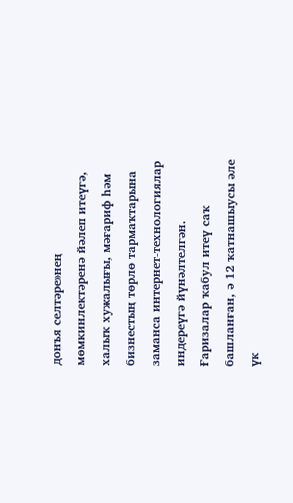донъя селтәре»нең мөмкинлектәренә йәлеп итеүгә, халыҡ хужалығы, мәғариф һәм бизнестың төрлө тармаҡтарына заманса интернет-технологиялар индереүгә йүнәлтелгән. Ғаризалар ҡабул итеү саҡ башланған, ә 12 ҡатнашыусы әле үк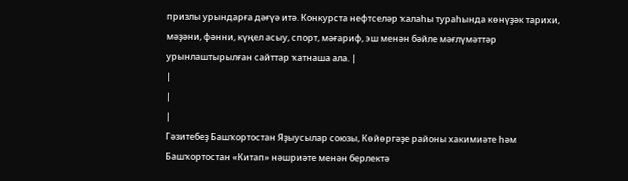призлы урындарға дәғүә итә. Конкурста нефтселәр ҡалаһы тураһында көнүҙәк тарихи, мәҙәни, фәнни, күңел асыу, спорт, мәғариф, эш менән бәйле мәғлүмәттәр урынлаштырылған сайттар ҡатнаша ала. |
|
|
|
Гәзитебеҙ Башҡортостан Яҙыусылар союзы, Көйөргәҙе районы хакимиәте һәм Башҡортостан «Китап» нәшриәте менән берлектә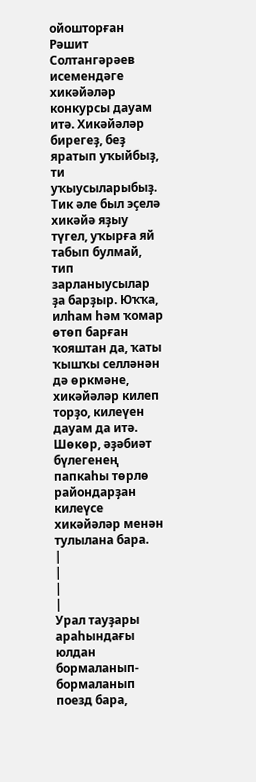ойошторған Рәшит Солтангәрәев исемендәге хикәйәләр конкурсы дауам итә. Хикәйәләр бирегеҙ, беҙ яратып уҡыйбыҙ, ти уҡыусыларыбыҙ. Тик әле был эҫелә хикәйә яҙыу түгел, уҡырға яй табып булмай, тип зарланыусылар ҙа барҙыр. Юҡҡа, илһам һәм ҡомар өтөп барған ҡояштан да, ҡаты ҡышҡы селләнән дә өркмәне, хикәйәләр килеп торҙо, килеүен дауам да итә. Шөкөр, әҙәбиәт бүлегенең папкаһы төрлө райондарҙан килеүсе хикәйәләр менән тулылана бара.
|
|
|
|
Урал тауҙары араһындағы юлдан бормаланып-бормаланып поезд бара,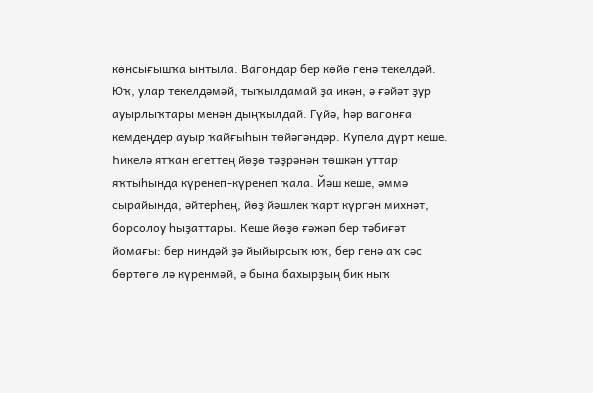көнсығышҡа ынтыла. Вагондар бер көйө генә текелдәй. Юҡ, улар текелдәмәй, тыҡылдамай ҙа икән, ә ғәйәт ҙур ауырлыҡтары менән дыңҡылдай. Гүйә, һәр вагонға кемдеңдер ауыр ҡайғыһын төйәгәндәр. Купела дүрт кеше. Һикелә ятҡан егеттең йөҙө тәҙрәнән төшкән уттар яҡтыһында күренеп-күренеп ҡала. Йәш кеше, әммә сырайында, әйтерһең, йөҙ йәшлек ҡарт күргән михнәт, борсолоу һыҙаттары. Кеше йөҙө ғәжәп бер тәбиғәт йомағы: бер ниндәй ҙә йыйырсыҡ юҡ, бер генә аҡ сәс бөртөгө лә күренмәй, ә бына бахырҙың бик ныҡ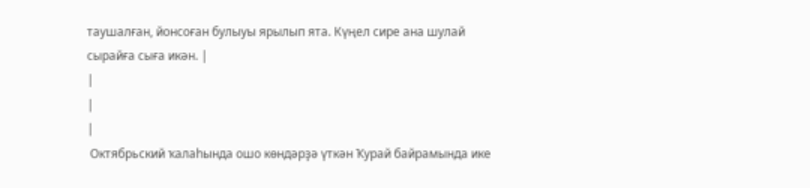таушалған, йонсоған булыуы ярылып ята. Күңел сире ана шулай сырайға сыға икән. |
|
|
|
 Октябрьский ҡалаһында ошо көндәрҙә үткән Ҡурай байрамында ике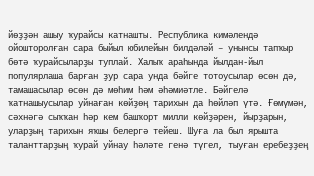йөҙҙән ашыу ҡурайсы катнашты. Республика кимәлендә ойошторолған сара быйыл юбилейын билдәләй – унынсы тапҡыр бөтә ҡурайсыларҙы туплай. Халыҡ араһында йылдан-йыл популярлаша барған ҙур сара унда бәйге тотоусылар өсөн дә, тамашасылар өсөн дә мөһим һәм әһәмиәтле. Бәйгелә ҡатнашыусылар уйнаған көйҙөң тарихын да һөйләп үтә. Ғөмүмән, сәхнәгә сыҡҡан һәр кем башҡорт милли көйҙәрен, йырҙарын, уларҙың тарихын яҡшы белергә тейеш. Шуға ла был ярышта таланттарҙың ҡурай уйнау һәләте генә түгел, тыуған еребеҙҙең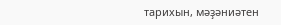тарихын, мәҙәниәтен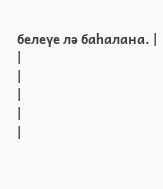белеүе лә баһалана. |
|
|
|
|
|